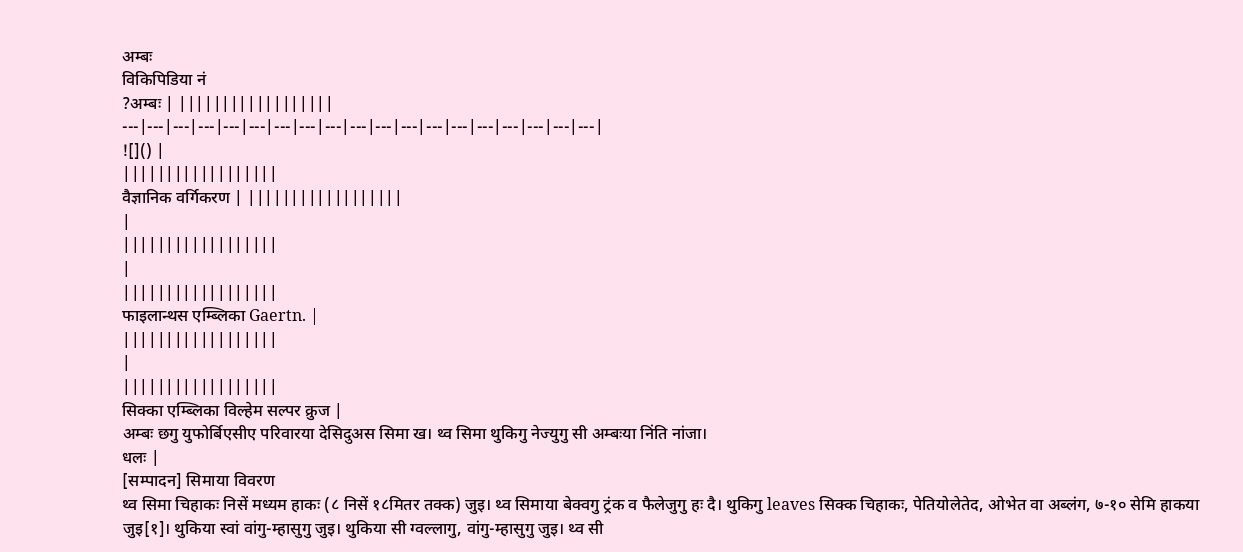अम्बः
विकिपिडिया नं
?अम्बः | ||||||||||||||||||
---|---|---|---|---|---|---|---|---|---|---|---|---|---|---|---|---|---|---|
![]() |
||||||||||||||||||
वैज्ञानिक वर्गिकरण | ||||||||||||||||||
|
||||||||||||||||||
|
||||||||||||||||||
फाइलान्थस एम्ब्लिका Gaertn. |
||||||||||||||||||
|
||||||||||||||||||
सिक्का एम्ब्लिका विल्हेम सल्पर क्रुज |
अम्बः छगु युफोर्बिएसीए परिवारया देसिदुअस सिमा ख। थ्व सिमा थुकिगु नेज्युगु सी अम्बःया निंति नांजा।
धलः |
[सम्पादन] सिमाया विवरण
थ्व सिमा चिहाकः निसें मध्यम हाकः (८ निसें १८मितर तक्क) जुइ। थ्व सिमाया बेक्वगु ट्रंक व फैलेजुगु हः दै। थुकिगु leaves सिक्क चिहाकः, पेतियोलेतेद, ओभेत वा अब्लंग, ७-१० सेमि हाकया जुइ[१]। थुकिया स्वां वांगु-म्हासुगु जुइ। थुकिया सी ग्वल्लागु, वांगु-म्हासुगु जुइ। थ्व सी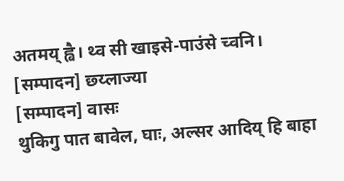अतमय् ह्वै। थ्व सी खाइसे-पाउंसे च्वनि।
[सम्पादन] छ्य्लाज्या
[सम्पादन] वासः
थुकिगु पात बावेल, घाः, अल्सर आदिय् हि बाहा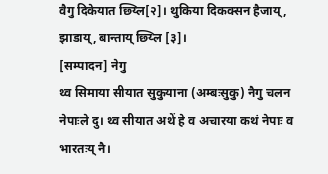वैगु दिकेयात छ्य्लि[२]। थुकिया दिकक्सन हैजाय्, झाडाय्, बान्ताय् छ्य्लि [३]।
[सम्पादन] नेगु
थ्व सिमाया सीयात सुकुयाना (अम्बःसुकु) नैगु चलन नेपाःले दु। थ्व सीयात अथें हे व अचारया कथं नेपाः व भारतःय् नै।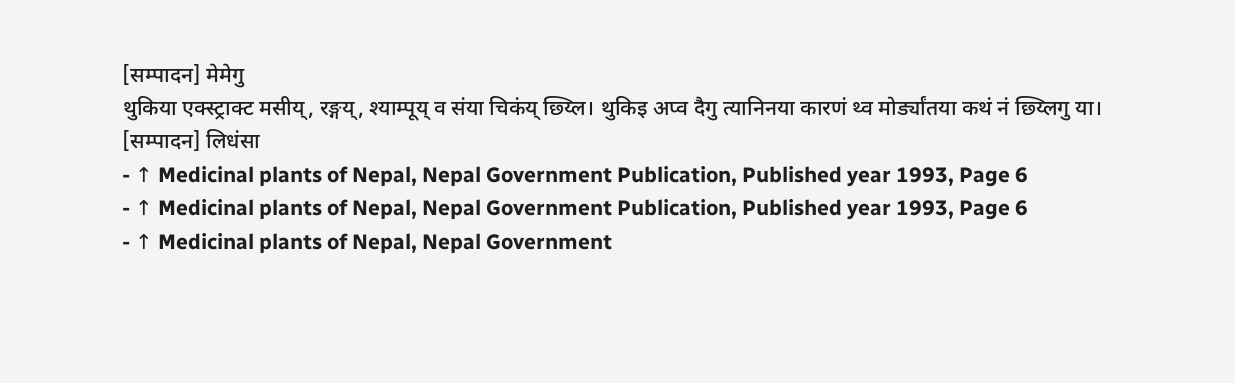[सम्पादन] मेमेगु
थुकिया एक्स्ट्राक्ट मसीय्, रङ्गय्, श्याम्पूय् व संया चिकंय् छ्य्लि। थुकिइ अप्व दैगु त्यानिनया कारणं थ्व मोर्ड्यांतया कथं नं छ्य्लिगु या।
[सम्पादन] लिधंसा
- ↑ Medicinal plants of Nepal, Nepal Government Publication, Published year 1993, Page 6
- ↑ Medicinal plants of Nepal, Nepal Government Publication, Published year 1993, Page 6
- ↑ Medicinal plants of Nepal, Nepal Government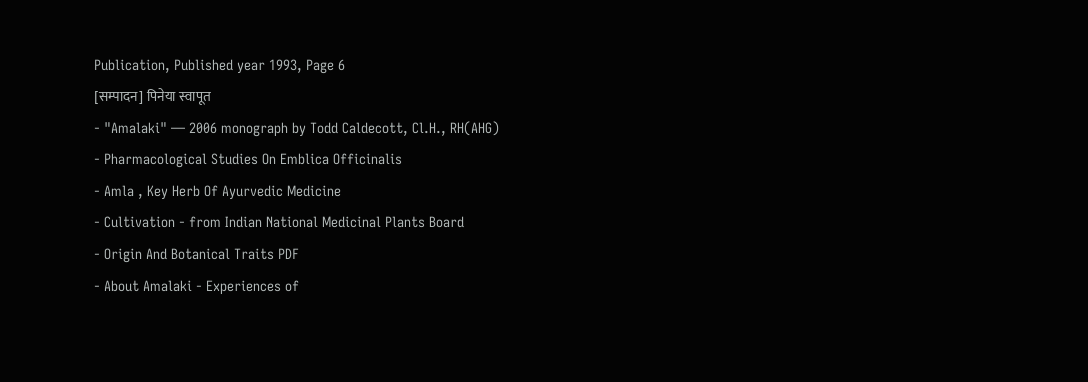Publication, Published year 1993, Page 6
[सम्पादन] पिनेया स्वापूत
- "Amalaki" — 2006 monograph by Todd Caldecott, Cl.H., RH(AHG)
- Pharmacological Studies On Emblica Officinalis
- Amla , Key Herb Of Ayurvedic Medicine
- Cultivation - from Indian National Medicinal Plants Board
- Origin And Botanical Traits PDF
- About Amalaki - Experiences of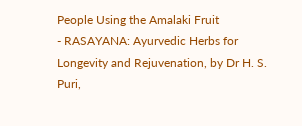People Using the Amalaki Fruit
- RASAYANA: Ayurvedic Herbs for Longevity and Rejuvenation, by Dr H. S. Puri,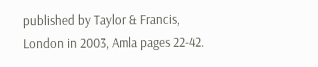published by Taylor & Francis, London in 2003, Amla pages 22-42.